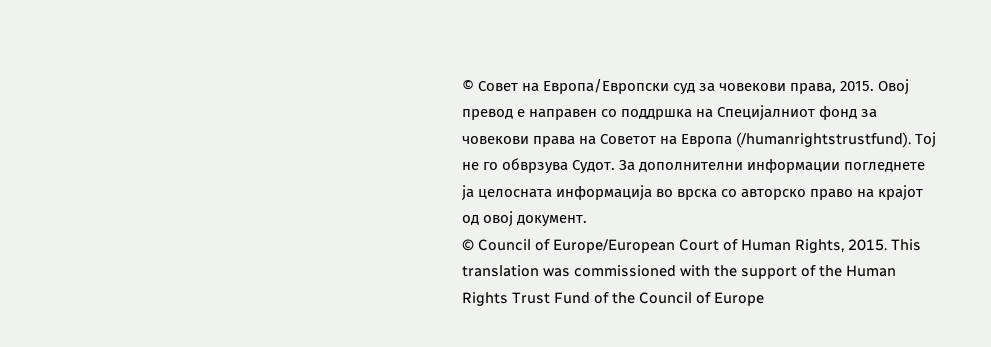© Совет на Европа/Европски суд за човекови права, 2015. Овој превод е направен со поддршка на Специјалниот фонд за човекови права на Советот на Европа (/humanrightstrustfund). Тој не го обврзува Судот. За дополнителни информации погледнете ја целосната информација во врска со авторско право на крајот од овој документ.
© Council of Europe/European Court of Human Rights, 2015. This translation was commissioned with the support of the Human Rights Trust Fund of the Council of Europe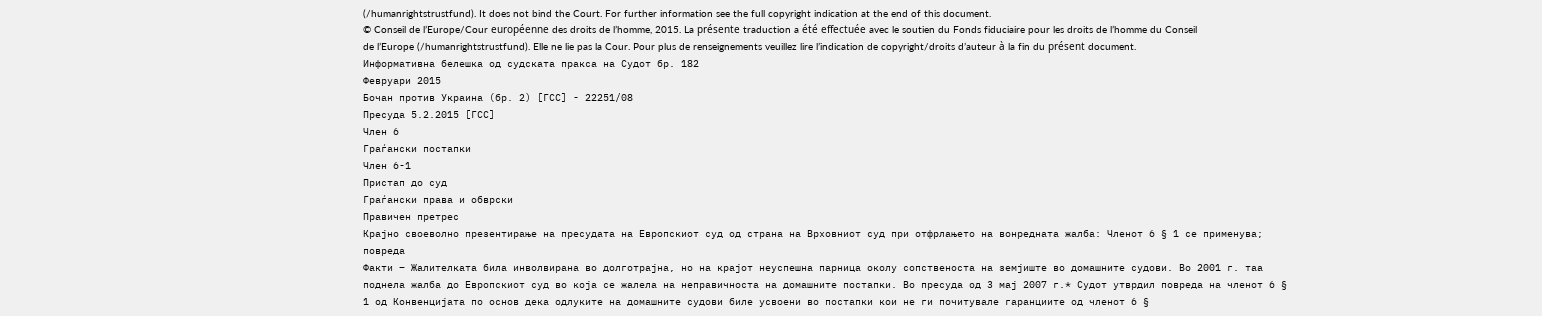(/humanrightstrustfund). It does not bind the Court. For further information see the full copyright indication at the end of this document.
© Conseil de l’Europe/Cour européenne des droits de l’homme, 2015. La présente traduction a été effectuée avec le soutien du Fonds fiduciaire pour les droits de l’homme du Conseil de l’Europe (/humanrightstrustfund). Elle ne lie pas la Cour. Pour plus de renseignements veuillez lire l’indication de copyright/droits d’auteur à la fin du présent document.
Информативна белешка од судската пракса на Судот бр. 182
Февруари 2015
Бочан против Украина (бр. 2) [ГСС] - 22251/08
Пресуда 5.2.2015 [ГСС]
Член 6
Граѓански постапки
Член 6-1
Пристап до суд
Граѓански права и обврски
Правичен претрес
Крајно своеволно презентирање на пресудата на Европскиот суд од страна на Врховниот суд при отфрлањето на вонредната жалба: Членот 6 § 1 се применува; повреда
Факти – Жалителката била инволвирана во долготрајна, но на крајот неуспешна парница околу сопственоста на земјиште во домашните судови. Во 2001 г. таа поднела жалба до Европскиот суд во која се жалела на неправичноста на домашните постапки. Во пресуда од 3 мај 2007 г.* Судот утврдил повреда на членот 6 § 1 од Конвенцијата по основ дека одлуките на домашните судови биле усвоени во постапки кои не ги почитувале гаранциите од членот 6 §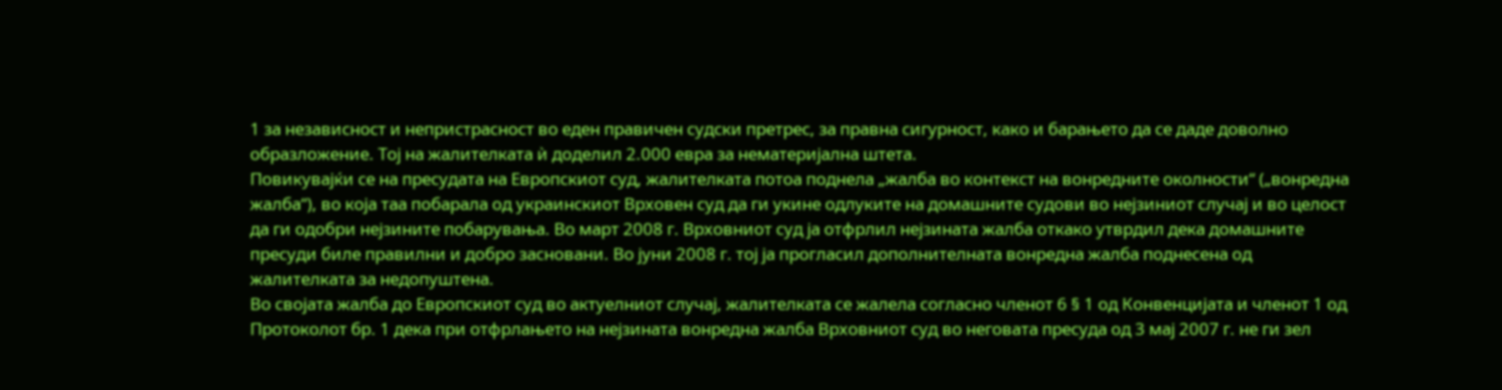1 за независност и непристрасност во еден правичен судски претрес, за правна сигурност, како и барањето да се даде доволно образложение. Тој на жалителката ѝ доделил 2.000 евра за нематеријална штета.
Повикувајќи се на пресудата на Европскиот суд, жалителката потоа поднела „жалба во контекст на вонредните околности“ („вонредна жалба“), во која таа побарала од украинскиот Врховен суд да ги укине одлуките на домашните судови во нејзиниот случај и во целост да ги одобри нејзините побарувања. Во март 2008 г. Врховниот суд ја отфрлил нејзината жалба откако утврдил дека домашните пресуди биле правилни и добро засновани. Во јуни 2008 г. тој ја прогласил дополнителната вонредна жалба поднесена од жалителката за недопуштена.
Во својата жалба до Европскиот суд во актуелниот случај, жалителката се жалела согласно членот 6 § 1 од Конвенцијата и членот 1 од Протоколот бр. 1 дека при отфрлањето на нејзината вонредна жалба Врховниот суд во неговата пресуда од 3 мај 2007 г. не ги зел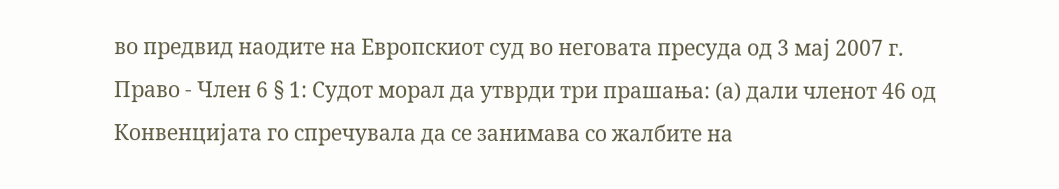во предвид наодите на Европскиот суд во неговата пресуда од 3 мај 2007 г.
Право - Член 6 § 1: Судот морал да утврди три прашања: (а) дали членот 46 од Конвенцијата го спречувала да се занимава со жалбите на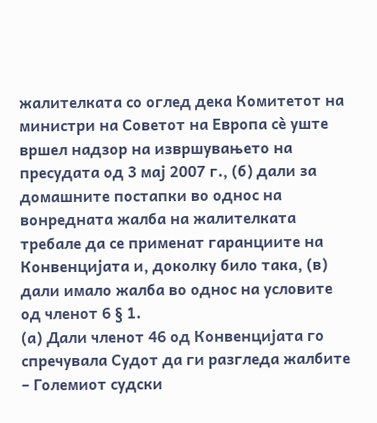жалителката со оглед дека Комитетот на министри на Советот на Европа сè уште вршел надзор на извршувањето на пресудата од 3 мај 2007 г., (б) дали за домашните постапки во однос на вонредната жалба на жалителката требале да се применат гаранциите на Конвенцијата и, доколку било така, (в) дали имало жалба во однос на условите од членот 6 § 1.
(а) Дали членот 46 од Конвенцијата го спречувала Судот да ги разгледа жалбите – Големиот судски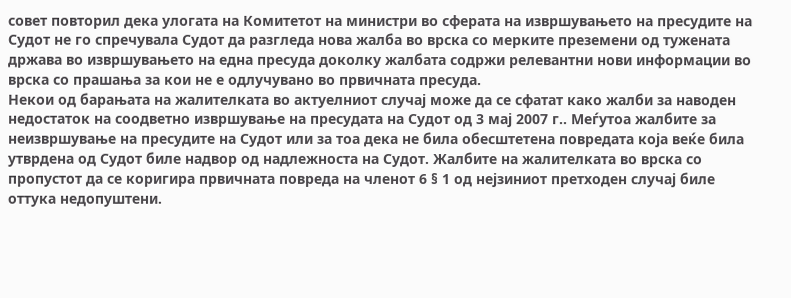совет повторил дека улогата на Комитетот на министри во сферата на извршувањето на пресудите на Судот не го спречувала Судот да разгледа нова жалба во врска со мерките преземени од тужената држава во извршувањето на една пресуда доколку жалбата содржи релевантни нови информации во врска со прашања за кои не е одлучувано во првичната пресуда.
Некои од барањата на жалителката во актуелниот случај може да се сфатат како жалби за наводен недостаток на соодветно извршување на пресудата на Судот од 3 мај 2007 г.. Меѓутоа жалбите за неизвршување на пресудите на Судот или за тоа дека не била обесштетена повредата која веќе била утврдена од Судот биле надвор од надлежноста на Судот. Жалбите на жалителката во врска со пропустот да се коригира првичната повреда на членот 6 § 1 од нејзиниот претходен случај биле оттука недопуштени.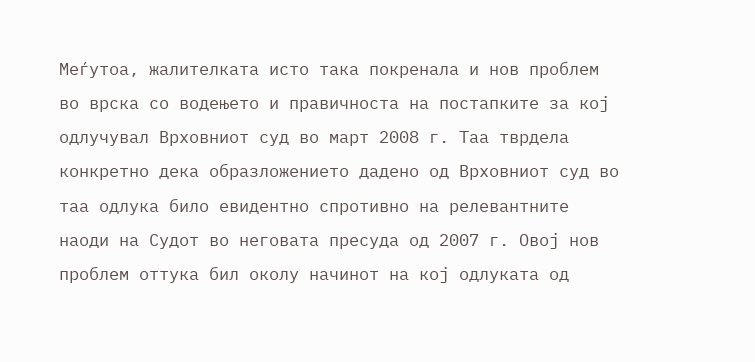Меѓутоа, жалителката исто така покренала и нов проблем во врска со водењето и правичноста на постапките за кој одлучувал Врховниот суд во март 2008 г. Таа тврдела конкретно дека образложението дадено од Врховниот суд во таа одлука било евидентно спротивно на релевантните наоди на Судот во неговата пресуда од 2007 г. Овој нов проблем оттука бил околу начинот на кој одлуката од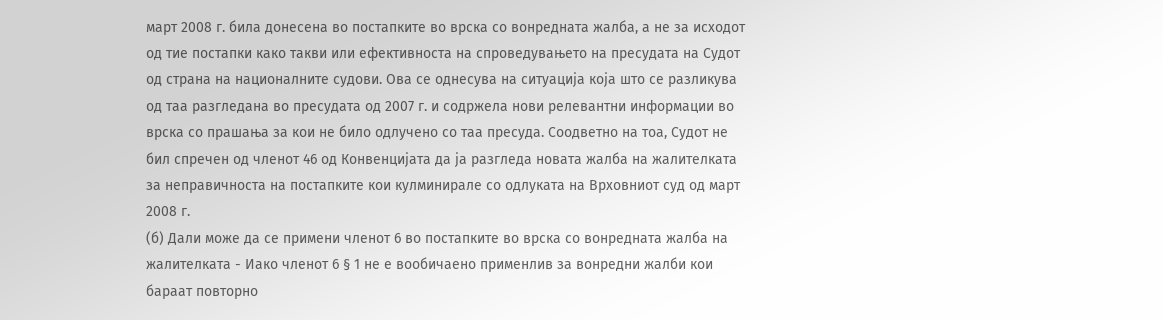март 2008 г. била донесена во постапките во врска со вонредната жалба, а не за исходот од тие постапки како такви или ефективноста на спроведувањето на пресудата на Судот од страна на националните судови. Ова се однесува на ситуација која што се разликува од таа разгледана во пресудата од 2007 г. и содржела нови релевантни информации во врска со прашања за кои не било одлучено со таа пресуда. Соодветно на тоа, Судот не бил спречен од членот 46 од Конвенцијата да ја разгледа новата жалба на жалителката за неправичноста на постапките кои кулминирале со одлуката на Врховниот суд од март 2008 г.
(б) Дали може да се примени членот 6 во постапките во врска со вонредната жалба на жалителката - Иако членот 6 § 1 не е вообичаено применлив за вонредни жалби кои бараат повторно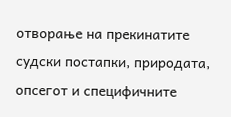отворање на прекинатите судски постапки, природата, опсегот и специфичните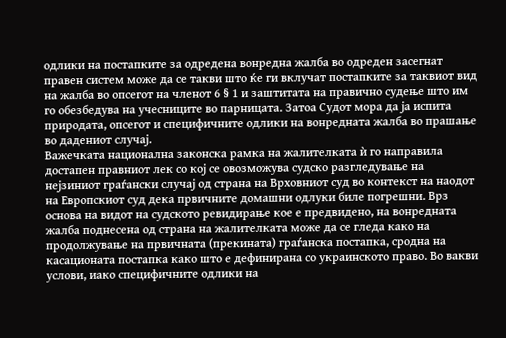одлики на постапките за одредена вонредна жалба во одреден засегнат правен систем може да се такви што ќе ги вклучат постапките за таквиот вид на жалба во опсегот на членот 6 § 1 и заштитата на правично судење што им го обезбедува на учесниците во парницата. Затоа Судот мора да ја испита природата, опсегот и специфичните одлики на вонредната жалба во прашање во дадениот случај.
Важечката национална законска рамка на жалителката ѝ го направила достапен правниот лек со кој се овозможува судско разгледување на нејзиниот граѓански случај од страна на Врховниот суд во контекст на наодот на Европскиот суд дека првичните домашни одлуки биле погрешни. Врз основа на видот на судското ревидирање кое е предвидено, на вонредната жалба поднесена од страна на жалителката може да се гледа како на продолжување на првичната (прекината) граѓанска постапка, сродна на касационата постапка како што е дефинирана со украинското право. Во вакви услови, иако специфичните одлики на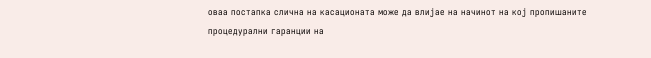оваа постапка слична на касационата може да влијае на начинот на кој пропишаните процедурални гаранции на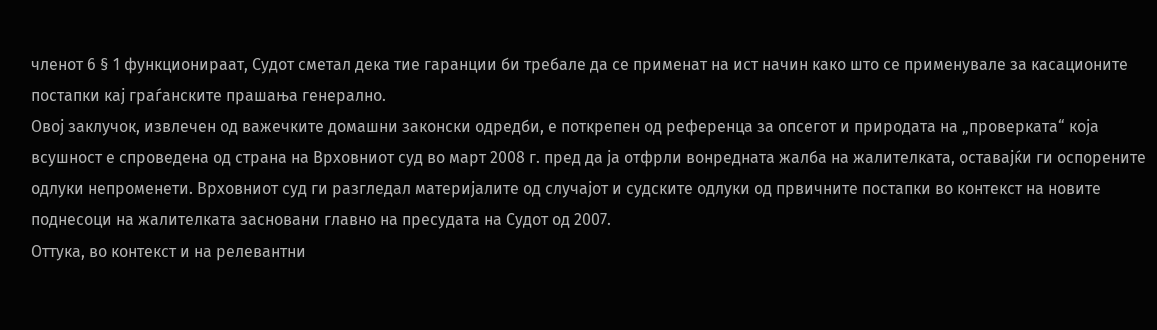членот 6 § 1 функционираат, Судот сметал дека тие гаранции би требале да се применат на ист начин како што се применувале за касационите постапки кај граѓанските прашања генерално.
Овој заклучок, извлечен од важечките домашни законски одредби, е поткрепен од референца за опсегот и природата на „проверката“ која всушност е спроведена од страна на Врховниот суд во март 2008 г. пред да ја отфрли вонредната жалба на жалителката, оставајќи ги оспорените одлуки непроменети. Врховниот суд ги разгледал материјалите од случајот и судските одлуки од првичните постапки во контекст на новите поднесоци на жалителката засновани главно на пресудата на Судот од 2007.
Оттука, во контекст и на релевантни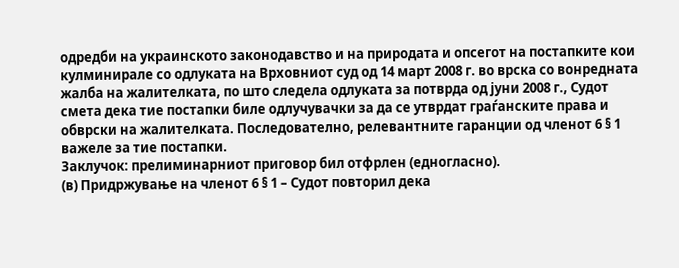одредби на украинското законодавство и на природата и опсегот на постапките кои кулминирале со одлуката на Врховниот суд од 14 март 2008 г. во врска со вонредната жалба на жалителката, по што следела одлуката за потврда од јуни 2008 г., Судот смета дека тие постапки биле одлучувачки за да се утврдат граѓанските права и обврски на жалителката. Последователно, релевантните гаранции од членот 6 § 1 важеле за тие постапки.
Заклучок: прелиминарниот приговор бил отфрлен (едногласно).
(в) Придржување на членот 6 § 1 – Судот повторил дека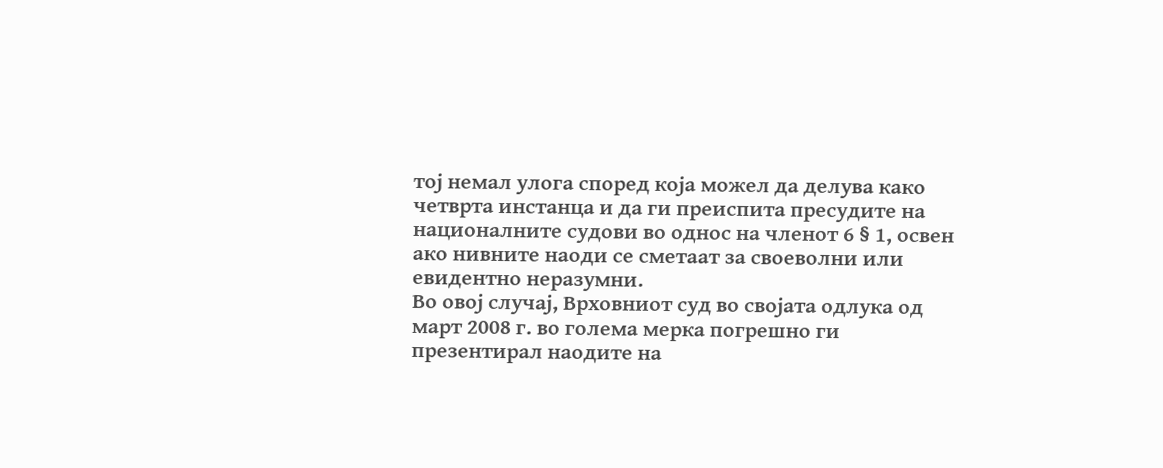тој немал улога според која можел да делува како четврта инстанца и да ги преиспита пресудите на националните судови во однос на членот 6 § 1, освен ако нивните наоди се сметаат за своеволни или евидентно неразумни.
Во овој случај, Врховниот суд во својата одлука од март 2008 г. во голема мерка погрешно ги презентирал наодите на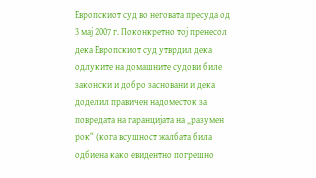Европскиот суд во неговата пресуда од 3 мај 2007 г. Поконкретно тој пренесол дека Европскиот суд утврдил дека одлуките на домашните судови биле законски и добро засновани и дека доделил правичен надоместок за повредата на гаранцијата на „разумен рок“ (кога всушност жалбата била одбиена како евидентно погрешно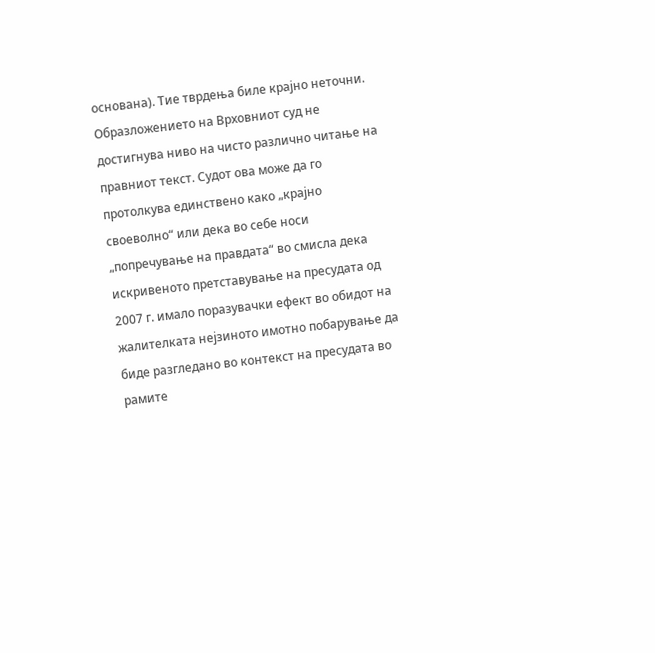основана). Тие тврдења биле крајно неточни. Образложението на Врховниот суд не достигнува ниво на чисто различно читање на правниот текст. Судот ова може да го протолкува единствено како „крајно своеволно“ или дека во себе носи „попречување на правдата“ во смисла дека искривеното претставување на пресудата од 2007 г. имало поразувачки ефект во обидот на жалителката нејзиното имотно побарување да биде разгледано во контекст на пресудата во рамите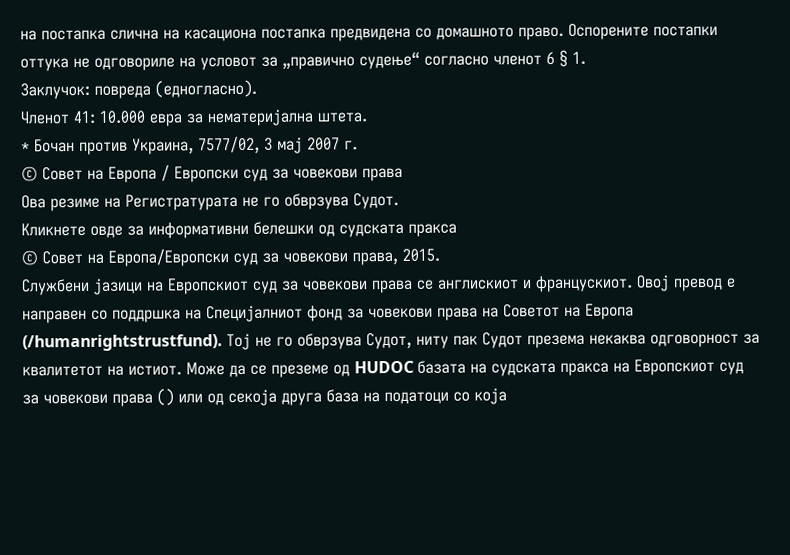на постапка слична на касациона постапка предвидена со домашното право. Оспорените постапки оттука не одговориле на условот за „правично судење“ согласно членот 6 § 1.
Заклучок: повреда (едногласно).
Членот 41: 10.000 евра за нематеријална штета.
* Бочан против Украина, 7577/02, 3 мај 2007 г.
© Совет на Европа / Европски суд за човекови права
Ова резиме на Регистратурата не го обврзува Судот.
Кликнете овде за информативни белешки од судската пракса
© Совет на Европа/Европски суд за човекови права, 2015.
Службени јазици на Европскиот суд за човекови права се англискиот и францускиот. Овој превод е направен со поддршка на Специјалниот фонд за човекови права на Советот на Европа (/humanrightstrustfund). Тој не го обврзува Судот, ниту пак Судот презема некаква одговорност за квалитетот на истиот. Може да се преземе од HUDOC базата на судската пракса на Европскиот суд за човекови права () или од секоја друга база на податоци со која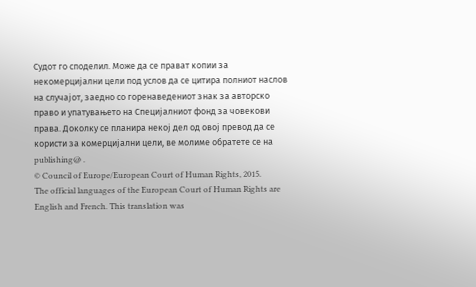Судот го споделил. Може да се прават копии за некомерцијални цели под услов да се цитира полниот наслов на случајот, заедно со горенаведениот знак за авторско право и упатувањето на Специјалниот фонд за човекови права. Доколку се планира некој дел од овој превод да се користи за комерцијални цели, ве молиме обратете се на publishing@ .
© Council of Europe/European Court of Human Rights, 2015.
The official languages of the European Court of Human Rights are English and French. This translation was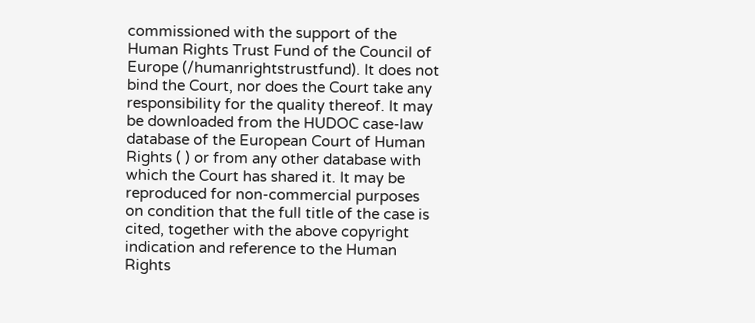commissioned with the support of the Human Rights Trust Fund of the Council of Europe (/humanrightstrustfund). It does not bind the Court, nor does the Court take any responsibility for the quality thereof. It may be downloaded from the HUDOC case-law database of the European Court of Human Rights ( ) or from any other database with which the Court has shared it. It may be reproduced for non-commercial purposes on condition that the full title of the case is cited, together with the above copyright indication and reference to the Human Rights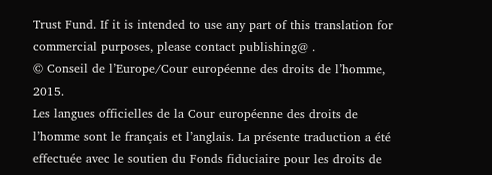Trust Fund. If it is intended to use any part of this translation for commercial purposes, please contact publishing@ .
© Conseil de l’Europe/Cour européenne des droits de l’homme, 2015.
Les langues officielles de la Cour européenne des droits de l’homme sont le français et l’anglais. La présente traduction a été effectuée avec le soutien du Fonds fiduciaire pour les droits de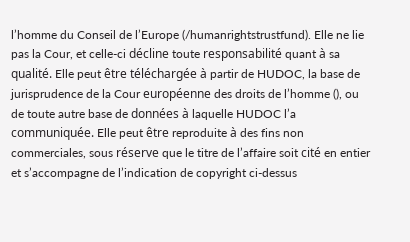l’homme du Conseil de l’Europe (/humanrightstrustfund). Elle ne lie pas la Cour, et celle-ci décline toute responsabilité quant à sa qualité. Elle peut être téléchargée à partir de HUDOC, la base de jurisprudence de la Cour européenne des droits de l’homme (), ou de toute autre base de données à laquelle HUDOC l’a communiquée. Elle peut être reproduite à des fins non commerciales, sous réserve que le titre de l’affaire soit cité en entier et s’accompagne de l’indication de copyright ci-dessus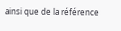ainsi que de la référence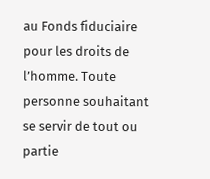au Fonds fiduciaire pour les droits de l’homme. Toute personne souhaitant se servir de tout ou partie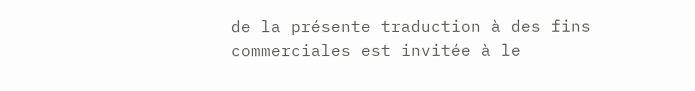de la présente traduction à des fins commerciales est invitée à le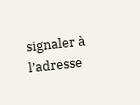signaler à l’adresse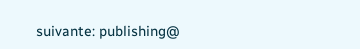suivante: publishing@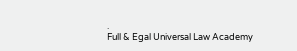.
Full & Egal Universal Law Academy